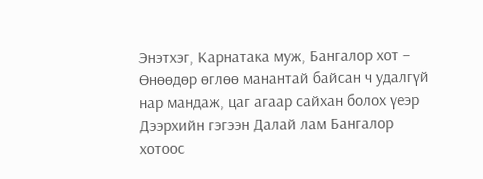Энэтхэг, Карнатака муж, Бангалор хот – Өнөөдөр өглөө манантай байсан ч удалгүй нар мандаж, цаг агаар сайхан болох үеэр Дээрхийн гэгээн Далай лам Бангалор хотоос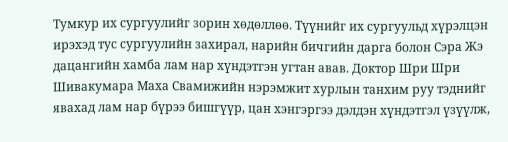Тумкур их сургуулийг зорин хөдөллөө. Түүнийг их сургуульд хүрэлцэн ирэхэд тус сургуулийн захирал, нарийн бичгийн дарга болон Сэра Жэ дацангийн хамба лам нар хүндэтгэн угтан авав. Доктор Шри Шри Шивакумара Маха Свамижийн нэрэмжит хурлын танхим руу тэднийг явахад лам нар бүрээ бишгүүр, цан хэнгэргээ дэлдэн хүндэтгэл үзүүлж,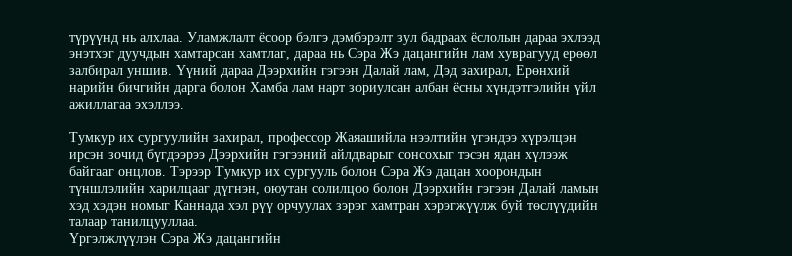түрүүнд нь алхлаа. Уламжлалт ёсоор бэлгэ дэмбэрэлт зул бадраах ёслолын дараа эхлээд энэтхэг дуучдын хамтарсан хамтлаг, дараа нь Сэра Жэ дацангийн лам хуврагууд ерөөл залбирал уншив. Үүний дараа Дээрхийн гэгээн Далай лам, Дэд захирал, Ерөнхий нарийн бичгийн дарга болон Хамба лам нарт зориулсан албан ёсны хүндэтгэлийн үйл ажиллагаа эхэллээ.

Тумкур их сургуулийн захирал, профессор Жаяашийла нээлтийн үгэндээ хүрэлцэн ирсэн зочид бүгдээрээ Дээрхийн гэгээний айлдварыг сонсохыг тэсэн ядан хүлээж байгааг онцлов. Тэрээр Тумкур их сургууль болон Сэра Жэ дацан хоорондын түншлэлийн харилцааг дүгнэн, оюутан солилцоо болон Дээрхийн гэгээн Далай ламын хэд хэдэн номыг Каннада хэл рүү орчуулах зэрэг хамтран хэрэгжүүлж буй төслүүдийн талаар танилцууллаа.
Үргэлжлүүлэн Сэра Жэ дацангийн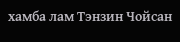хамба лам Тэнзин Чойсан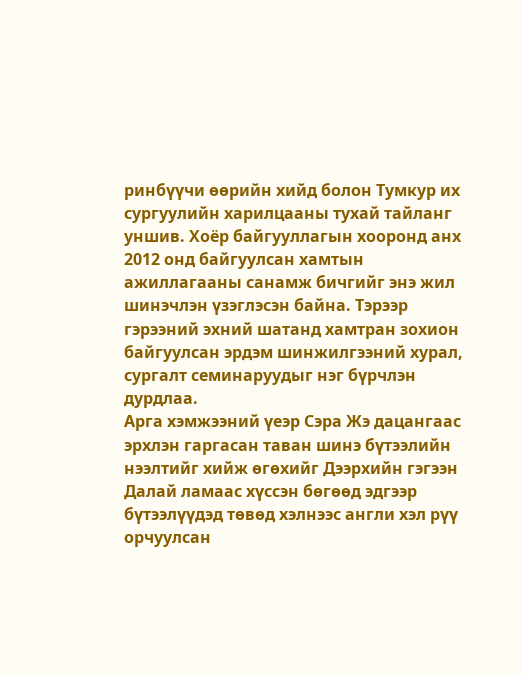ринбүүчи өөрийн хийд болон Тумкур их сургуулийн харилцааны тухай тайланг уншив. Хоёр байгууллагын хооронд анх 2012 онд байгуулсан хамтын ажиллагааны санамж бичгийг энэ жил шинэчлэн үзэглэсэн байна. Тэрээр гэрээний эхний шатанд хамтран зохион байгуулсан эрдэм шинжилгээний хурал, сургалт семинаруудыг нэг бүрчлэн дурдлаа.
Арга хэмжээний үеэр Сэра Жэ дацангаас эрхлэн гаргасан таван шинэ бүтээлийн нээлтийг хийж өгөхийг Дээрхийн гэгээн Далай ламаас хүссэн бөгөөд эдгээр бүтээлүүдэд төвөд хэлнээс англи хэл рүү орчуулсан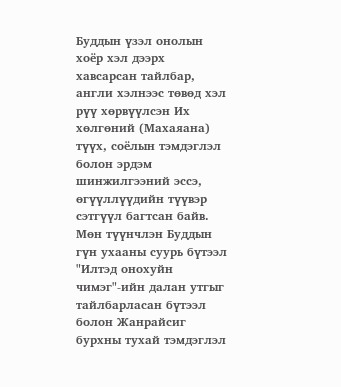Буддын үзэл онолын хоёр хэл дээрх хавсарсан тайлбар, англи хэлнээс төвөд хэл рүү хөрвүүлсэн Их хөлгөний (Махаяана) түүх, соёлын тэмдэглэл болон эрдэм шинжилгээний эссэ, өгүүллүүдийн түүвэр сэтгүүл багтсан байв. Мөн түүнчлэн Буддын гүн ухааны суурь бүтээл "Илтэд онохуйн чимэг"-ийн далан утгыг тайлбарласан бүтээл болон Жанрайсиг бурхны тухай тэмдэглэл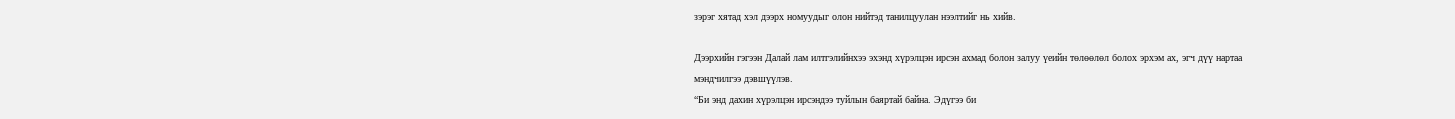зэрэг хятад хэл дээрх номуудыг олон нийтэд танилцуулан нээлтийг нь хийв.

Дээрхийн гэгээн Далай лам илтгэлийнхээ эхэнд хүрэлцэн ирсэн ахмад болон залуу үеийн төлөөлөл болох эрхэм ах, эгч дүү нартаа мэндчилгээ дэвшүүлэв.
“Би энд дахин хүрэлцэн ирсэндээ туйлын баяртай байна. Эдүгээ би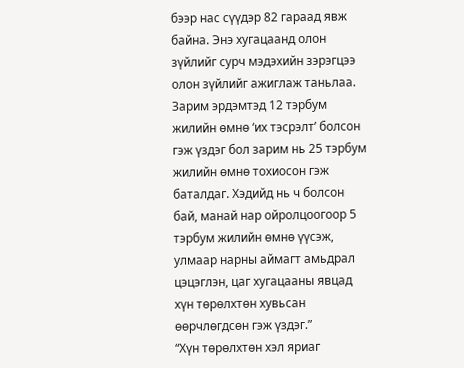бээр нас сүүдэр 82 гараад явж байна. Энэ хугацаанд олон зүйлийг сурч мэдэхийн зэрэгцээ олон зүйлийг ажиглаж таньлаа. Зарим эрдэмтэд 12 тэрбум жилийн өмнө ‘их тэсрэлт’ болсон гэж үздэг бол зарим нь 25 тэрбум жилийн өмнө тохиосон гэж баталдаг. Хэдийд нь ч болсон бай, манай нар ойролцоогоор 5 тэрбум жилийн өмнө үүсэж, улмаар нарны аймагт амьдрал цэцэглэн, цаг хугацааны явцад хүн төрөлхтөн хувьсан өөрчлөгдсөн гэж үздэг.”
“Хүн төрөлхтөн хэл яриаг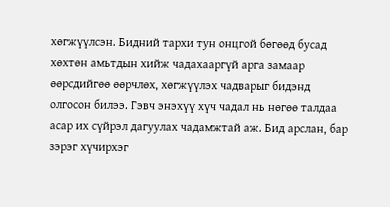хөгжүүлсэн. Бидний тархи тун онцгой бөгөөд бусад хөхтөн амьтдын хийж чадахааргүй арга замаар өөрсдийгөө өөрчлөх, хөгжүүлэх чадварыг бидэнд олгосон билээ. Гэвч энэхүү хүч чадал нь нөгөө талдаа асар их сүйрэл дагуулах чадамжтай аж. Бид арслан, бар зэрэг хүчирхэг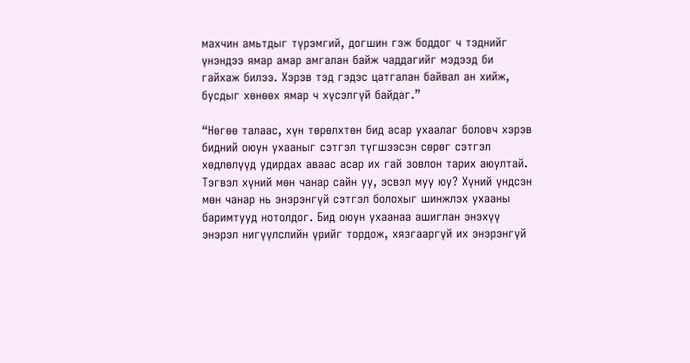махчин амьтдыг түрэмгий, догшин гэж боддог ч тэднийг үнэндээ ямар амар амгалан байж чаддагийг мэдээд би гайхаж билээ. Хэрэв тэд гэдэс цатгалан байвал ан хийж, бусдыг хөнөөх ямар ч хүсэлгүй байдаг.”

“Нөгөө талаас, хүн төрөлхтөн бид асар ухаалаг боловч хэрэв бидний оюун ухааныг сэтгэл түгшээсэн сөрөг сэтгэл хөдлөлүүд удирдах аваас асар их гай зовлон тарих аюултай. Тэгвэл хүний мөн чанар сайн уу, эсвэл муу юу? Хүний үндсэн мөн чанар нь энэрэнгүй сэтгэл болохыг шинжлэх ухааны баримтууд нотолдог. Бид оюун ухаанаа ашиглан энэхүү энэрэл нигүүлслийн үрийг тордож, хязгааргүй их энэрэнгүй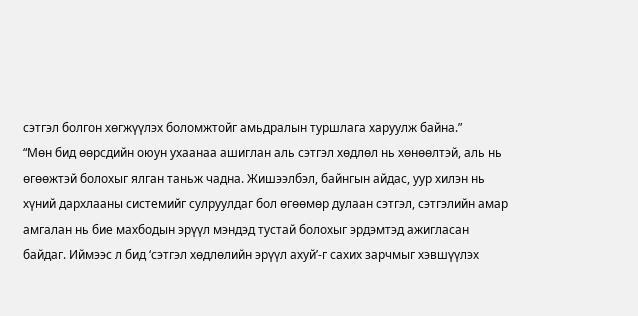сэтгэл болгон хөгжүүлэх боломжтойг амьдралын туршлага харуулж байна.”
“Мөн бид өөрсдийн оюун ухаанаа ашиглан аль сэтгэл хөдлөл нь хөнөөлтэй, аль нь өгөөжтэй болохыг ялган таньж чадна. Жишээлбэл, байнгын айдас, уур хилэн нь хүний дархлааны системийг сулруулдаг бол өгөөмөр дулаан сэтгэл, сэтгэлийн амар амгалан нь бие махбодын эрүүл мэндэд тустай болохыг эрдэмтэд ажигласан байдаг. Иймээс л бид ‘сэтгэл хөдлөлийн эрүүл ахуй’-г сахих зарчмыг хэвшүүлэх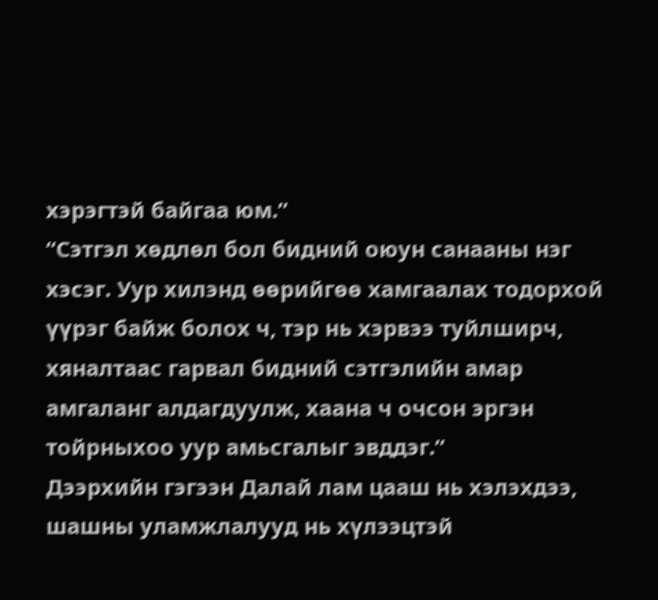хэрэгтэй байгаа юм.”
“Сэтгэл хөдлөл бол бидний оюун санааны нэг хэсэг. Уур хилэнд өөрийгөө хамгаалах тодорхой үүрэг байж болох ч, тэр нь хэрвээ туйлширч, хяналтаас гарвал бидний сэтгэлийн амар амгаланг алдагдуулж, хаана ч очсон эргэн тойрныхоо уур амьсгалыг эвддэг.”
Дээрхийн гэгээн Далай лам цааш нь хэлэхдээ, шашны уламжлалууд нь хүлээцтэй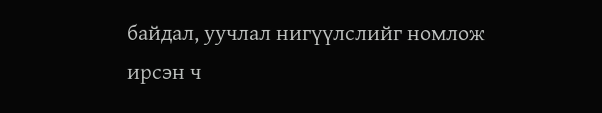байдал, уучлал нигүүлслийг номлож ирсэн ч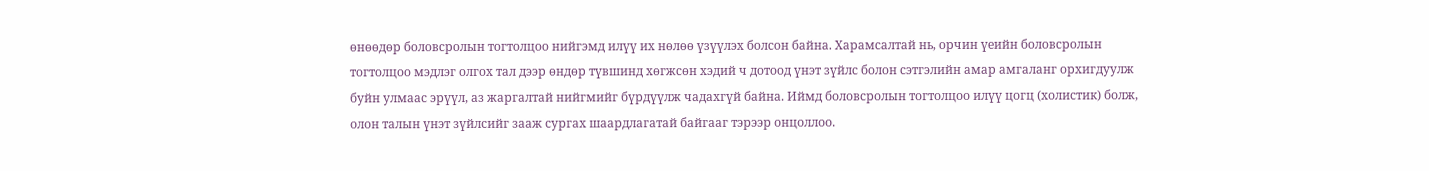өнөөдөр боловсролын тогтолцоо нийгэмд илүү их нөлөө үзүүлэх болсон байна. Харамсалтай нь, орчин үеийн боловсролын тогтолцоо мэдлэг олгох тал дээр өндөр түвшинд хөгжсөн хэдий ч дотоод үнэт зүйлс болон сэтгэлийн амар амгаланг орхигдуулж буйн улмаас эрүүл, аз жаргалтай нийгмийг бүрдүүлж чадахгүй байна. Иймд боловсролын тогтолцоо илүү цогц (холистик) болж, олон талын үнэт зүйлсийг зааж сургах шаардлагатай байгааг тэрээр онцоллоо.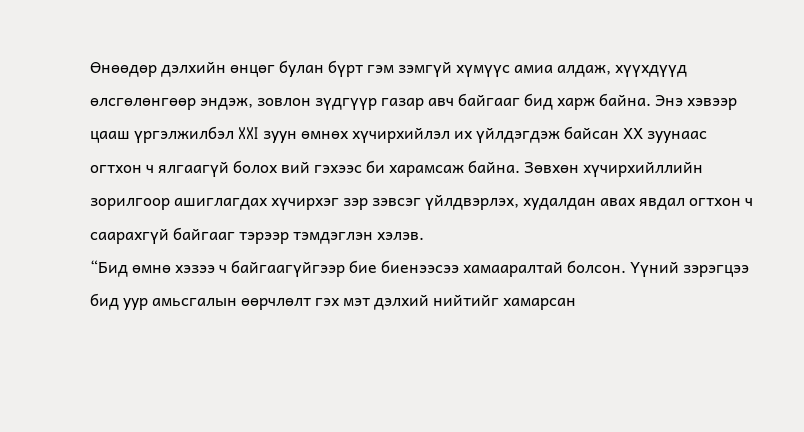Өнөөдөр дэлхийн өнцөг булан бүрт гэм зэмгүй хүмүүс амиа алдаж, хүүхдүүд өлсгөлөнгөөр эндэж, зовлон зүдгүүр газар авч байгааг бид харж байна. Энэ хэвээр цааш үргэлжилбэл XXI зуун өмнөх хүчирхийлэл их үйлдэгдэж байсан ХХ зуунаас огтхон ч ялгаагүй болох вий гэхээс би харамсаж байна. Зөвхөн хүчирхийллийн зорилгоор ашиглагдах хүчирхэг зэр зэвсэг үйлдвэрлэх, худалдан авах явдал огтхон ч саарахгүй байгааг тэрээр тэмдэглэн хэлэв.
“Бид өмнө хэзээ ч байгаагүйгээр бие биенээсээ хамааралтай болсон. Үүний зэрэгцээ бид уур амьсгалын өөрчлөлт гэх мэт дэлхий нийтийг хамарсан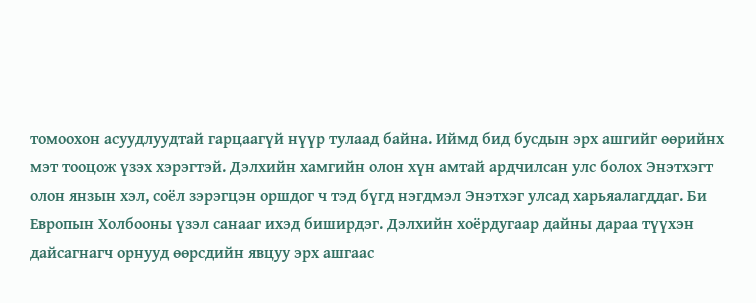томоохон асуудлуудтай гарцаагүй нүүр тулаад байна. Иймд бид бусдын эрх ашгийг өөрийнх мэт тооцож үзэх хэрэгтэй. Дэлхийн хамгийн олон хүн амтай ардчилсан улс болох Энэтхэгт олон янзын хэл, соёл зэрэгцэн оршдог ч тэд бүгд нэгдмэл Энэтхэг улсад харьяалагддаг. Би Европын Холбооны үзэл санааг ихэд биширдэг. Дэлхийн хоёрдугаар дайны дараа түүхэн дайсагнагч орнууд өөрсдийн явцуу эрх ашгаас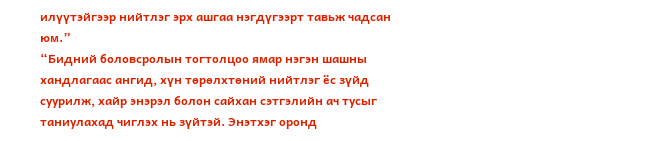илүүтэйгээр нийтлэг эрх ашгаа нэгдүгээрт тавьж чадсан юм.”
“Бидний боловсролын тогтолцоо ямар нэгэн шашны хандлагаас ангид, хүн төрөлхтөний нийтлэг ёс зүйд суурилж, хайр энэрэл болон сайхан сэтгэлийн ач тусыг таниулахад чиглэх нь зүйтэй. Энэтхэг оронд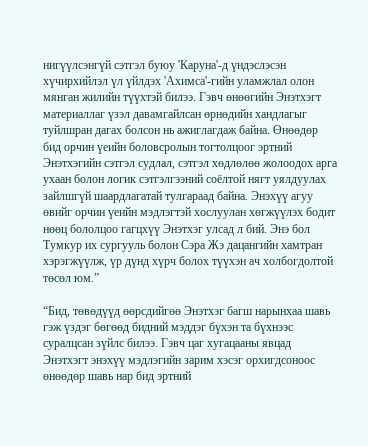нигүүлсэнгүй сэтгэл буюу 'Каруна'-д үндэслэсэн хүчирхийлэл үл үйлдэх 'Ахимса'-гийн уламжлал олон мянган жилийн түүхтэй билээ. Гэвч өнөөгийн Энэтхэгт материаллаг үзэл давамгайлсан өрнөдийн хандлагыг туйлшран дагах болсон нь ажиглагдаж байна. Өнөөдөр бид орчин үеийн боловсролын тогтолцоог эртний Энэтхэгийн сэтгэл судлал, сэтгэл хөдлөлөө жолоодох арга ухаан болон логик сэтгэлгээний соёлтой нягт уялдуулах зайлшгүй шаардлагатай тулгараад байна. Энэхүү агуу өвийг орчин үеийн мэдлэгтэй хослуулан хөгжүүлэх бодит нөөц бололцоо гагцхүү Энэтхэг улсад л бий. Энэ бол Тумкур их сургууль болон Сэра Жэ дацангийн хамтран хэрэгжүүлж, үр дүнд хүрч болох түүхэн ач холбогдолтой төсөл юм.”

“Бид, төвөдүүд өөрсдийгөө Энэтхэг багш нарынхаа шавь гэж үздэг бөгөөд бидний мэддэг бүхэн та бүхнээс суралцсан зүйлс билээ. Гэвч цаг хугацааны явцад Энэтхэгт энэхүү мэдлэгийн зарим хэсэг орхигдсоноос өнөөдөр шавь нар бид эртний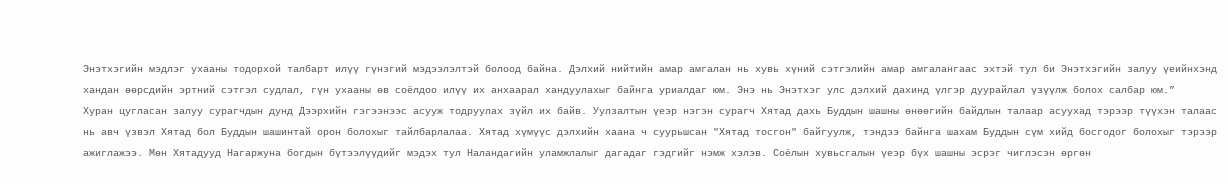Энэтхэгийн мэдлэг ухааны тодорхой талбарт илүү гүнзгий мэдээлэлтэй болоод байна. Дэлхий нийтийн амар амгалан нь хувь хүний сэтгэлийн амар амгалангаас эхтэй тул би Энэтхэгийн залуу үеийнхэнд хандан өөрсдийн эртний сэтгэл судлал, гүн ухааны өв соёлдоо илүү их анхаарал хандуулахыг байнга уриалдаг юм. Энэ нь Энэтхэг улс дэлхий дахинд үлгэр дуурайлал үзүүлж болох салбар юм.”
Хуран цугласан залуу сурагчдын дунд Дээрхийн гэгээнээс асууж тодруулах зүйл их байв. Уулзалтын үеэр нэгэн сурагч Хятад дахь Буддын шашны өнөөгийн байдлын талаар асуухад тэрээр түүхэн талаас нь авч үзвэл Хятад бол Буддын шашинтай орон болохыг тайлбарлалаа. Хятад хүмүүс дэлхийн хаана ч суурьшсан "Хятад тосгон" байгуулж, тэндээ байнга шахам Буддын сүм хийд босгодог болохыг тэрээр ажиглажээ. Мөн Хятадууд Нагаржуна богдын бүтээлүүдийг мэдэх тул Наландагийн уламжлалыг дагадаг гэдгийг нэмж хэлэв. Соёлын хувьсгалын үеэр бүх шашны эсрэг чиглэсэн өргөн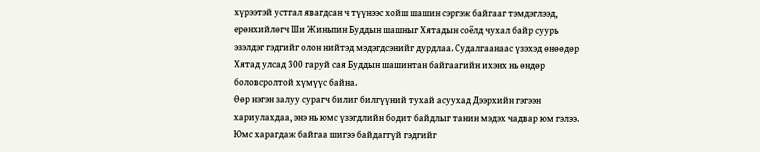хүрээтэй устгал явагдсан ч түүнээс хойш шашин сэргэж байгааг тэмдэглээд, ерөнхийлөгч Ши Жиньпин Буддын шашныг Хятадын соёлд чухал байр суурь эзэлдэг гэдгийг олон нийтэд мэдэгдсэнийг дурдлаа. Судалгаанаас үзэхэд өнөөдөр Хятад улсад 300 гаруй сая Буддын шашинтан байгаагийн ихэнх нь өндөр боловсролтой хүмүүс байна.
Өөр нэгэн залуу сурагч билиг билгүүний тухай асуухад Дээрхийн гэгээн хариулахдаа, энэ нь юмс үзэгдлийн бодит байдлыг танин мэдэх чадвар юм гэлээ. Юмс харагдаж байгаа шигээ байдаггүй гэдгийг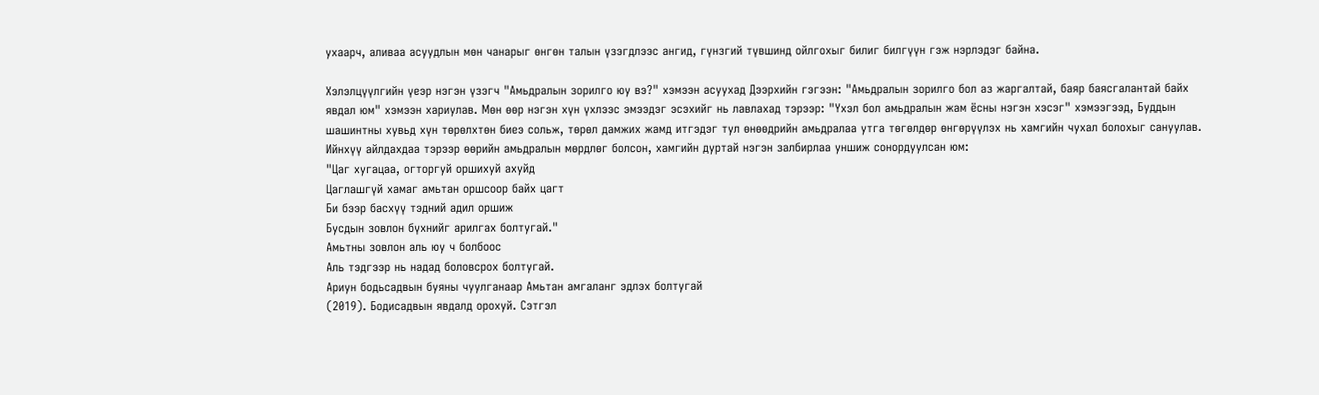ухаарч, аливаа асуудлын мөн чанарыг өнгөн талын үзэгдлээс ангид, гүнзгий түвшинд ойлгохыг билиг билгүүн гэж нэрлэдэг байна.

Хэлэлцүүлгийн үеэр нэгэн үзэгч "Амьдралын зорилго юу вэ?" хэмээн асуухад Дээрхийн гэгээн: "Амьдралын зорилго бол аз жаргалтай, баяр баясгалантай байх явдал юм" хэмээн хариулав. Мөн өөр нэгэн хүн үхлээс эмээдэг эсэхийг нь лавлахад тэрээр: "Үхэл бол амьдралын жам ёсны нэгэн хэсэг" хэмээгээд, Буддын шашинтны хувьд хүн төрөлхтөн биеэ сольж, төрөл дамжих жамд итгэдэг тул өнөөдрийн амьдралаа утга төгөлдөр өнгөрүүлэх нь хамгийн чухал болохыг сануулав. Ийнхүү айлдахдаа тэрээр өөрийн амьдралын мөрдлөг болсон, хамгийн дуртай нэгэн залбирлаа уншиж сонордуулсан юм:
"Цаг хугацаа, огторгуй оршихуй ахуйд
Цаглашгүй хамаг амьтан оршсоор байх цагт
Би бээр басхүү тэдний адил оршиж
Бусдын зовлон бүхнийг арилгах болтугай."
Амьтны зовлон аль юу ч болбоос
Аль тэдгээр нь надад боловсрох болтугай.
Ариун бодьсадвын буяны чуулганаар Амьтан амгаланг эдлэх болтугай
(2019). Бодисадвын явдалд орохуй. Сэтгэл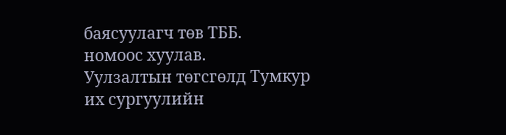баясуулагч төв ТББ.
номоос хуулав.
Уулзалтын төгсгөлд Тумкур их сургуулийн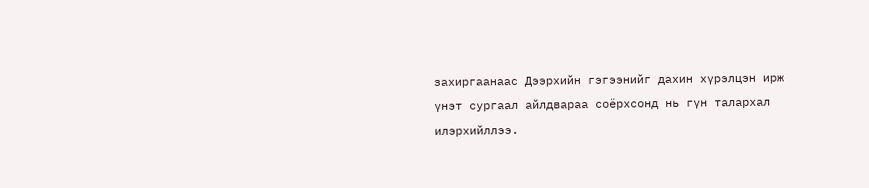захиргаанаас Дээрхийн гэгээнийг дахин хүрэлцэн ирж үнэт сургаал айлдвараа соёрхсонд нь гүн талархал илэрхийллээ.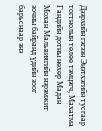Дээрхийн гэгээн Энэтхэгийн тусгаар тогтнолын төлөө тэмцэгч, Махатма Гандийн дотны нөхөр Мадан Мохан Мальвиягийн нэрэмжит зочны байранд үдийн зоог барьснаар энэ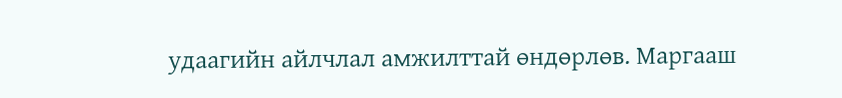удаагийн айлчлал амжилттай өндөрлөв. Маргааш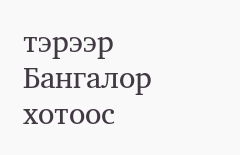тэрээр Бангалор хотоос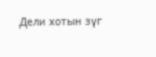Дели хотын зүг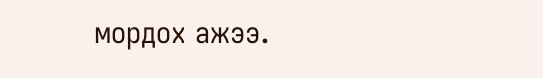мордох ажээ.